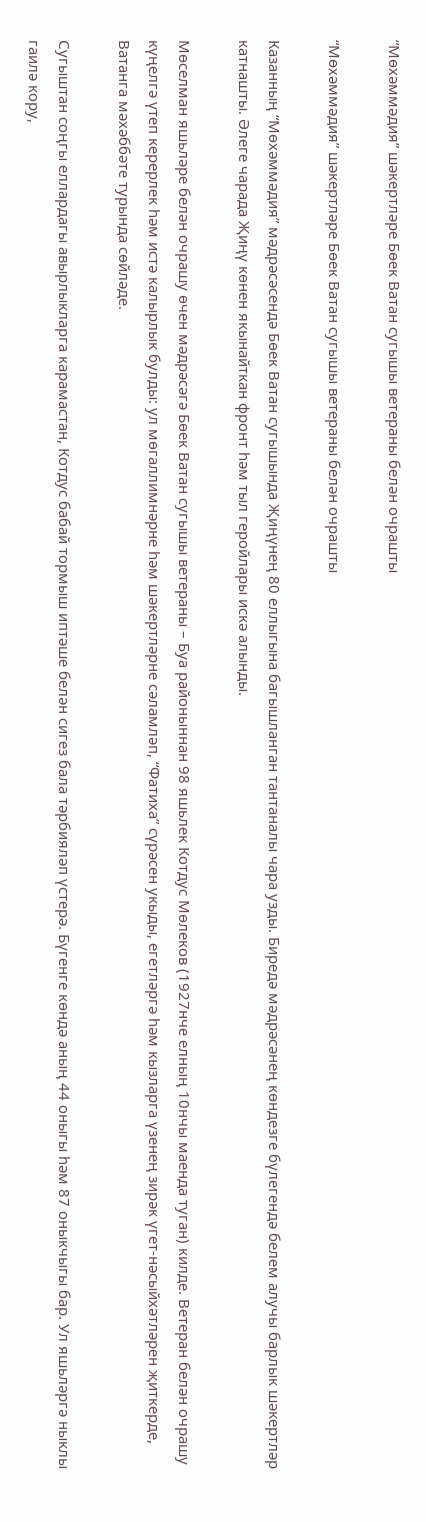“Мөхәммәдия” шәкертләре Бөек Ватан сугышы ветераны белән очрашты

“Мөхәммәдия” шәкертләре Бөек Ватан сугышы ветераны белән очрашты

Казанның “Мөхәммәдия” мәдрәсәсендә Бөек Ватан сугышында Җиңүнең 80 еллыгына багышланган тантаналы чара узды. Биредә мәдрәсәнең көндезге бүлегендә белем алучы барлык шәкертләр катнашты. Әлеге чарада Җиңү көнен якынайткан фронт һәм тыл геройлары искә алынды.

Мөселман яшьләре белән очрашу өчен мәдрәсәгә Бөек Ватан сугышы ветераны – Буа районыннан 98 яшьлек Котдус Мөлеков (1927нче елның 10нчы маенда туган) килде. Ветеран белән очрашу күңелгә үтеп керерлек һәм истә калырлык булды: ул мөгаллимнәрне һәм шәкертләрне сәламләп, “Фатиха” сүрәсен укыды, егетләргә һәм кызларга үзенең зирәк үгет-нәсыйхәтләрен җиткерде, Ватанга мәхәббәте турында сөйләде.

Сугыштан соңгы еллардагы авырлыкларга карамастан, Котдус бабай тормыш иптәше белән сигез бала тәрбияләп үстерә. Бүгенге көндә аның 44 оныгы һәм 87 оныкчыгы бар. Ул яшьләргә ныклы гаилә кору,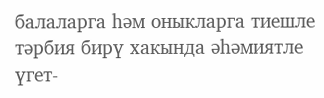балаларга һәм оныкларга тиешле тәрбия бирү хакында әһәмиятле үгет-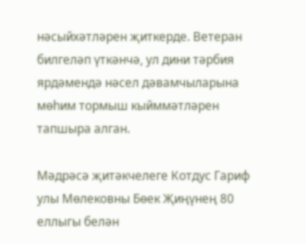нәсыйхәтләрен җиткерде. Ветеран билгеләп үткәнчә, ул дини тәрбия ярдәмендә нәсел дәвамчыларына мөһим тормыш кыйммәтләрен тапшыра алган.

Мәдрәсә җитәкчелеге Котдус Гариф улы Мөлековны Бөек Җиңүнең 80 еллыгы белән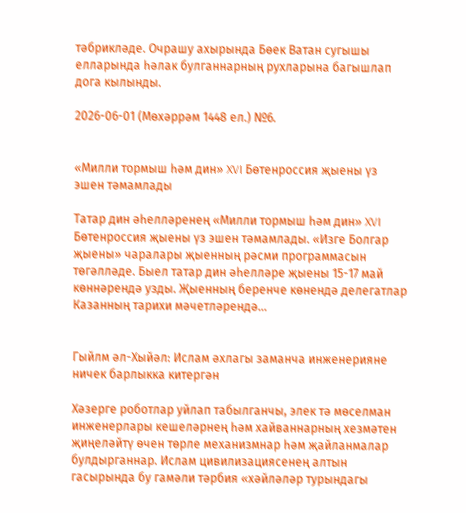тәбрикләде. Очрашу ахырында Бөек Ватан сугышы елларында һәлак булганнарның рухларына багышлап дога кылынды.

2026-06-01 (Мөхәррәм 1448 ел.) №6.


«Милли тормыш һәм дин» XVI Бөтенроссия җыены үз эшен тәмамлады

Татар дин әһелләренең «Милли тормыш һәм дин» XVI Бөтенроссия җыены үз эшен тәмамлады. «Изге Болгар җыены» чаралары җыенның рәсми программасын төгәлләде. Быел татар дин әһелләре җыены 15-17 май көннәрендә узды. Җыенның беренче көнендә делегатлар Казанның тарихи мәчетләрендә...


Гыйлм әл-Хыйәл: Ислам әхлагы заманча инженерияне ничек барлыкка китергән

Хәзерге роботлар уйлап табылганчы, элек тә мөселман инженерлары кешеләрнең һәм хайваннарның хезмәтен җиңеләйтү өчен төрле механизмнар һәм җайланмалар булдырганнар. Ислам цивилизациясенең алтын гасырында бу гамәли тәрбия «хәйләләр турындагы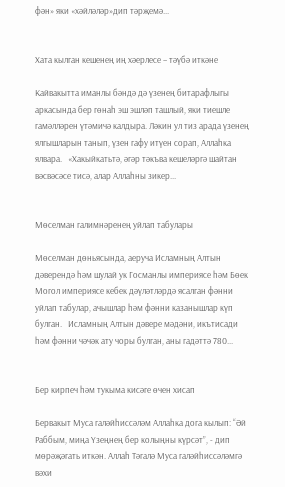фән» яки «хәйләләр»дип тәрҗемә...


Хата кылган кешенең иң хәерлесе – тәүбә иткәне

Кайвакытта иманлы бәндә дә үзенең битарафлыгы аркасында бер гөнаһ эш эшләп ташлый, яки тиешле гамәлләрен үтәмичә калдыра. Ләкин ул тиз арада үзенең ялгышларын танып, үзен гафу итүен сорап, Аллаһка ялвара.   «Хакыйкатьтә, әгәр тәкъва кешеләргә шайтан вәсвәсәсе тисә, алар Аллаһны зикер...


Мөселман галимнәренең уйлап табулары

Мөселман дөньясында, аеруча Исламның Алтын дәверендә һәм шулай ук Госманлы империясе һәм Бөек Могол империясе кебек дәүләтләрдә ясалган фәнни уйлап табулар, ачышлар һәм фәнни казанышлар күп булган.   Исламның Алтын дәвере мәдәни, икътисади һәм фәнни чәчәк ату чоры булган, аны гадәттә 780...


Бер кирпеч һәм тукыма кисәге өчен хисап

Бервакыт Муса галәйһиссәләм Аллаһка дога кылып: “Әй Раббым, миңа Үзеңнең бер колыңны күрсәт”, - дип мөрәҗәгать иткән. Аллаһ Тәгалә Муса галәйһиссәләмгә вәхи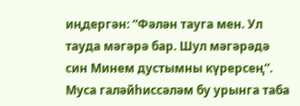иңдергән: “Фәлән тауга мен. Ул тауда мәгәрә бар. Шул мәгәрәдә син Минем дустымны күрерсең”.   Муса галәйһиссәләм бу урынга таба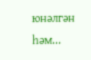юнәлгән һәм...